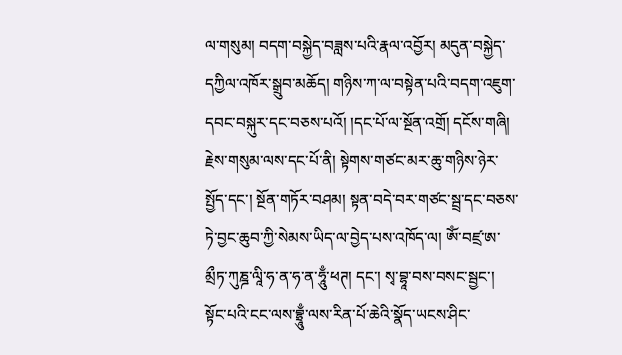ལ་གསུམ། བདག་བསྐྱེད་བཟླས་པའི་རྣལ་འབྱོར། མདུན་བསྐྱེད་དཀྱིལ་འཁོར་སྒྲུབ་མཆོད། གཉིས་ཀ་ལ་བསྟེན་པའི་བདག་འཇུག་དབང་བསྐུར་དང་བཅས་པའོ། །དང་པོ་ལ་སྔོན་འགྲོ། དངོས་གཞི། རྗེས་གསུམ་ལས་དང་པོ་ནི། སྟེགས་གཙང་མར་ཆུ་གཉིས་ཉེར་སྤྱོད་དང་། སྔོན་གཏོར་བཤམ། སྟན་བདེ་བར་གཙང་སྦྲ་དང་བཅས་ཏེ་བྱང་ཆུབ་ཀྱི་སེམས་ཡིད་ལ་བྱེད་པས་འཁོད་ལ། ཨོཾ་བཛྲ་ཨ་མྲྀཏ་ཀུཎྜ་ལཱི་ཧ་ན་ཧ་ན་ཧཱུྃ་ཕཊ། དང་། སྭ་བྷཱ་བས་བསང་སྦྱང་། སྟོང་པའི་ངང་ལས་བྷྲཱུྃ་ལས་རིན་པོ་ཆེའི་སྣོད་ཡངས་ཤིང་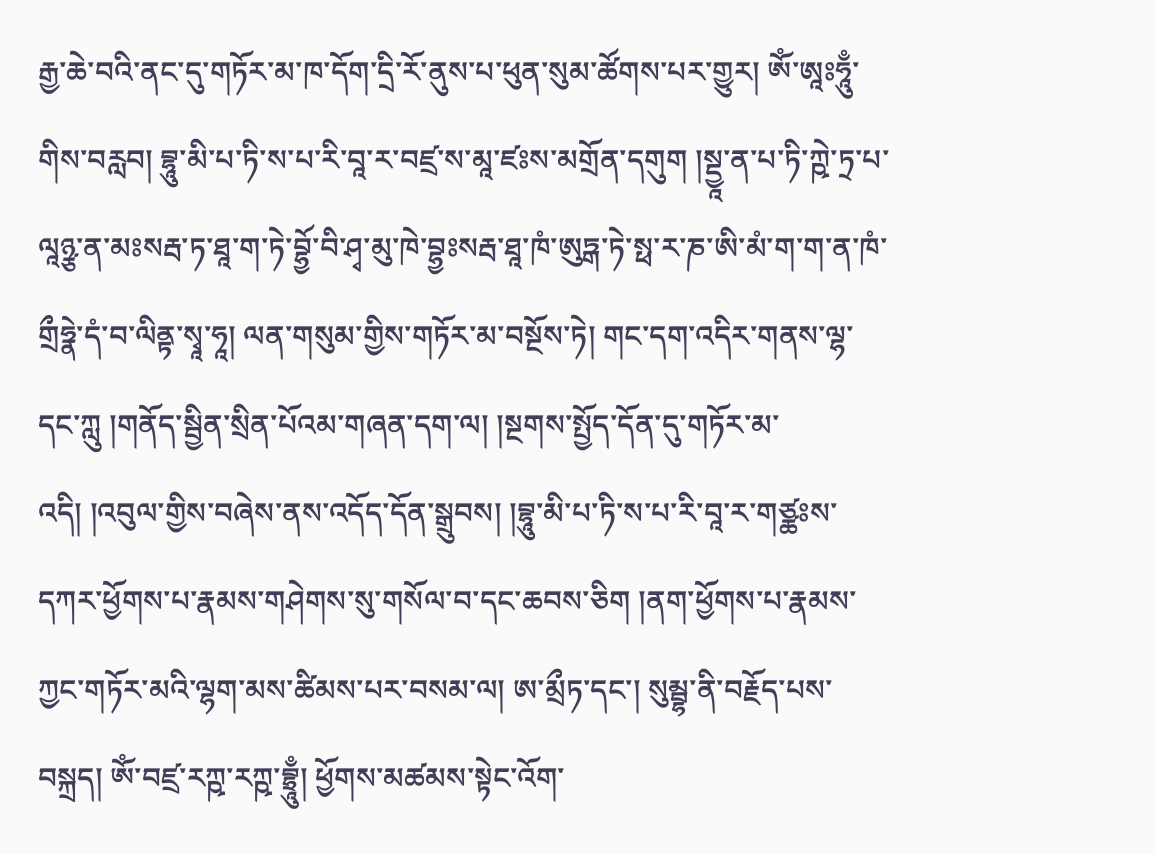རྒྱ་ཆེ་བའི་ནང་དུ་གཏོར་མ་ཁ་དོག་དྲི་རོ་ནུས་པ་ཕུན་སུམ་ཚོགས་པར་གྱུར། ཨོཾ་ཨཱཿཧཱུྃ་གིས་བརླབ། བྷཱུ་མི་པ་ཏི་ས་པ་རི་བཱ་ར་བཛྲ་ས་མཱ་ཛཿས་མགྲོན་དགུག །སྡྱཱ་ན་པ་ཏི་ཀྵེ་ཏྲ་པ་ལཱཉྩ་ན་མཿསརྦ་ཏ་ཐཱ་ག་ཏེ་བྷྱོ་བི་ཤྭ་མུ་ཁེ་བྷྱཿསརྦ་ཐཱ་ཁཾ་ཨུཏྒ་ཏེ་སྥ་ར་ཎ་ཨི་མཾ་ག་ག་ན་ཁཾ་གྲྀཧྣེ་དཾ་བ་ལིནྟ་སྭཱ་ཧཱ། ལན་གསུམ་གྱིས་གཏོར་མ་བསྔོས་ཏེ། གང་དག་འདིར་གནས་ལྷ་དང་ཀླུ །གནོད་སྦྱིན་སྲིན་པོའམ་གཞན་དག་ལ། །སྔགས་སྤྱོད་དོན་དུ་གཏོར་མ་འདི། །འབུལ་གྱིས་བཞེས་ནས་འདོད་དོན་སྒྲུབས། །བྷཱུ་མི་པ་ཏི་ས་པ་རི་བཱ་ར་གཙྪཿས་དཀར་ཕྱོགས་པ་རྣམས་གཤེགས་སུ་གསོལ་བ་དང་ཆབས་ཅིག །ནག་ཕྱོགས་པ་རྣམས་ཀྱང་གཏོར་མའི་ལྷག་མས་ཚིམས་པར་བསམ་ལ། ཨ་མྲྀཏ་དང་། སུམྦྷ་ནི་བརྗོད་པས་བསྐྲད། ཨོཾ་བཛྲ་རཀྵ་རཀྵ་བྷྲཱུྃ། ཕྱོགས་མཚམས་སྟེང་འོག་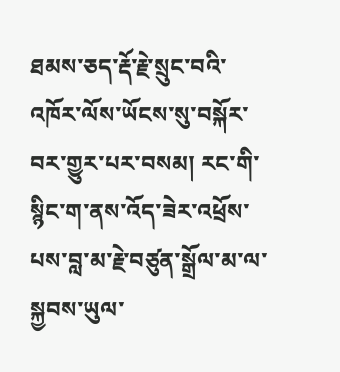ཐམས་ཅད་རྡོ་རྗེ་སྲུང་བའི་འཁོར་ལོས་ཡོངས་སུ་བསྐོར་བར་གྱུར་པར་བསམ། རང་གི་སྙིང་ག་ནས་འོད་ཟེར་འཕྲོས་པས་བླ་མ་རྗེ་བཙུན་སྒྲོལ་མ་ལ་སྐྱབས་ཡུལ་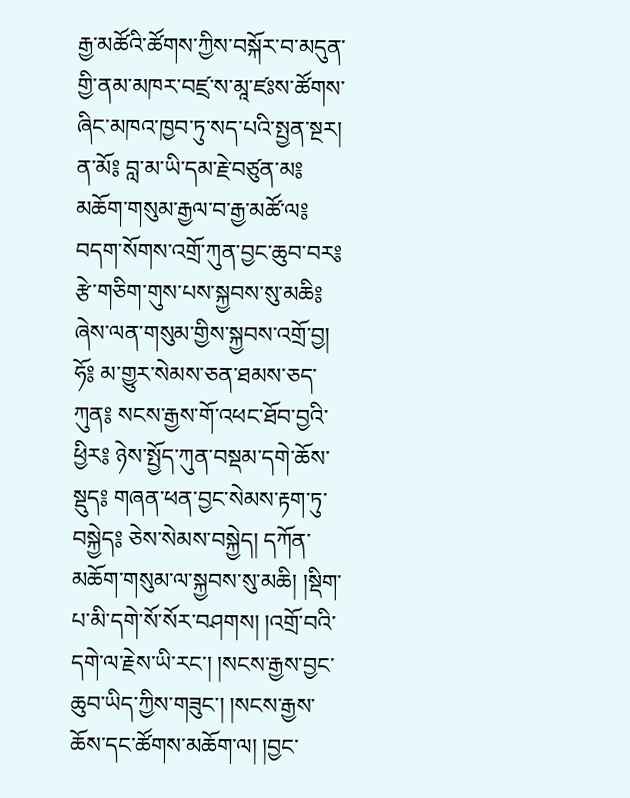རྒྱ་མཚོའི་ཚོགས་ཀྱིས་བསྐོར་བ་མདུན་གྱི་ནམ་མཁར་བཛྲ་ས་མཱ་ཛཿས་ཚོགས་ཞིང་མཁའ་ཁྱབ་ཏུ་སད་པའི་སྤྱན་སྔར། ན་མོ༔ བླ་མ་ཡི་དམ་རྗེ་བཙུན་མ༔ མཆོག་གསུམ་རྒྱལ་བ་རྒྱ་མཚོ་ལ༔ བདག་སོགས་འགྲོ་ཀུན་བྱང་ཆུབ་བར༔ རྩེ་གཅིག་གུས་པས་སྐྱབས་སུ་མཆི༔ ཞེས་ལན་གསུམ་གྱིས་སྐྱབས་འགྲོ་བྱ། ཧོ༔ མ་གྱུར་སེམས་ཅན་ཐམས་ཅད་ཀུན༔ སངས་རྒྱས་གོ་འཕང་ཐོབ་བྱའི་ཕྱིར༔ ཉེས་སྤྱོད་ཀུན་བསྡམ་དགེ་ཆོས་སྡུད༔ གཞན་ཕན་བྱང་སེམས་རྟག་ཏུ་བསྐྱེད༔ ཅེས་སེམས་བསྐྱེད། དཀོན་མཆོག་གསུམ་ལ་སྐྱབས་སུ་མཆི། །སྡིག་པ་མི་དགེ་སོ་སོར་བཤགས། །འགྲོ་བའི་དགེ་ལ་རྗེས་ཡི་རང་། །སངས་རྒྱས་བྱང་ཆུབ་ཡིད་ཀྱིས་གཟུང་། །སངས་རྒྱས་ཆོས་དང་ཚོགས་མཆོག་ལ། །བྱང་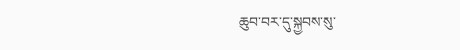ཆུབ་བར་དུ་སྐྱབས་སུ་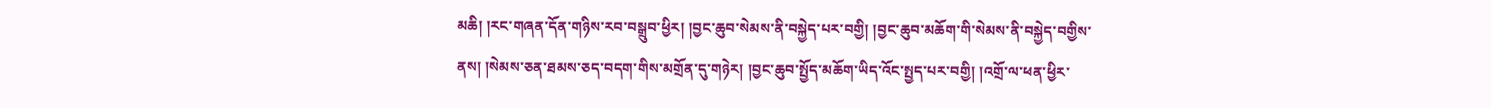མཆི། །རང་གཞན་དོན་གཉིས་རབ་བསྒྲུབ་ཕྱིར། །བྱང་ཆུབ་སེམས་ནི་བསྐྱེད་པར་བགྱི། །བྱང་ཆུབ་མཆོག་གི་སེམས་ནི་བསྐྱེད་བགྱིས་ནས། །སེམས་ཅན་ཐམས་ཅད་བདག་གིས་མགྲོན་དུ་གཉེར། །བྱང་ཆུབ་སྤྱོད་མཆོག་ཡིད་འོང་སྤྱད་པར་བགྱི། །འགྲོ་ལ་ཕན་ཕྱིར་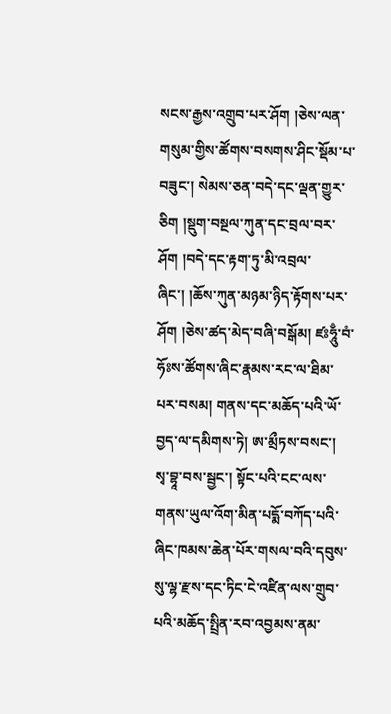སངས་རྒྱས་འགྲུབ་པར་ཤོག །ཅེས་ལན་གསུམ་གྱིས་ཚོགས་བསགས་ཤིང་སྡོམ་པ་བཟུང་། སེམས་ཅན་བདེ་དང་ལྡན་གྱུར་ཅིག །སྡུག་བསྔལ་ཀུན་དང་བྲལ་བར་ཤོག །བདེ་དང་རྟག་ཏུ་མི་འབྲལ་ཞིང་། །ཆོས་ཀུན་མཉམ་ཉིད་རྟོགས་པར་ཤོག །ཅེས་ཚད་མེད་བཞི་བསྒོམ། ཛཿཧཱུྃ་བཾ་ཧོཿས་ཚོགས་ཞིང་རྣམས་རང་ལ་ཐིམ་པར་བསམ། གནས་དང་མཆོད་པའི་ཡོ་བྱད་ལ་དམིགས་ཏེ། ཨ་མྲྀཏས་བསང་། སྭ་བྷཱ་བས་སྦྱང་། སྟོང་པའི་ངང་ལས་གནས་ཡུལ་འོག་མིན་པདྨོ་བཀོད་པའི་ཞིང་ཁམས་ཆེན་པོར་གསལ་བའི་དབུས་སུ་ལྷ་རྫས་དང་ཏིང་ངེ་འཛིན་ལས་གྲུབ་པའི་མཆོད་སྤྲིན་རབ་འབྱམས་ནམ་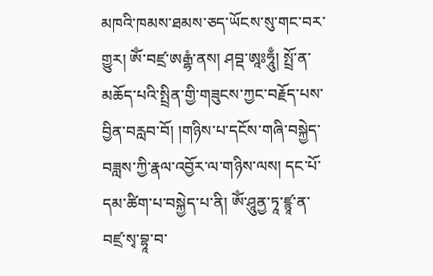མཁའི་ཁམས་ཐམས་ཅད་ཡོངས་སུ་གང་བར་གྱུར། ཨོཾ་བཛྲ་ཨརྒྷཾ་ནས། ཤབྡ་ཨཱཿཧཱུྃ། སྤྲོ་ན་མཆོད་པའི་སྤྲིན་གྱི་གཟུངས་ཀྱང་བརྗོད་པས་བྱིན་བརླབ་བོ། །གཉིས་པ་དངོས་གཞི་བསྐྱེད་བཟླས་ཀྱི་རྣལ་འབྱོར་ལ་གཉིས་ལས། དང་པོ་དམ་ཚིག་པ་བསྐྱེད་པ་ནི། ཨོཾ་ཤཱུནྱ་ཏཱ་ཛྙཱ་ན་བཛྲ་སྭ་བྷཱ་བ་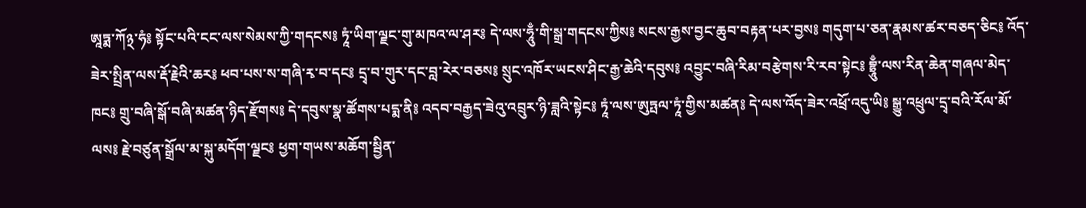ཨཱཏྨ་ཀོ྅་ཧཾ༔ སྟོང་པའི་ངང་ལས་སེམས་ཀྱི་གདངས༔ ཏཱཾ་ཡིག་ལྗང་གུ་མཁའ་ལ་ཤར༔ དེ་ལས་ཧཱུྃ་གི་སྒྲ་གདངས་ཀྱིས༔ སངས་རྒྱས་བྱང་ཆུབ་བརྟན་པར་བྱས༔ གདུག་པ་ཅན་རྣམས་ཚར་བཅད་ཅིང༔ འོད་ཟེར་སྤྲིན་ལས་རྡོ་རྗེའི་ཆར༔ ཕབ་པས་ས་གཞི་རྭ་བ་དང༔ དྲྭ་བ་གུར་དང་བླ་རེར་བཅས༔ སྲུང་འཁོར་ཡངས་ཤིང་རྒྱ་ཆེའི་དབུས༔ འབྱུང་བཞི་རིམ་བརྩེགས་རི་རབ་སྟེང༔ བྷྲཱུྃ་ལས་རིན་ཆེན་གཞལ་མེད་ཁང༔ གྲུ་བཞི་སྒོ་བཞི་མཚན་ཉིད་རྫོགས༔ དེ་དབུས་སྣ་ཚོགས་པདྨ་ནི༔ འདབ་བརྒྱད་ཟེའུ་འབྲུར་ཉི་ཟླའི་སྟེང༔ ཏཱཾ་ལས་ཨུཏྤལ་ཏཱཾ་གྱིས་མཚན༔ དེ་ལས་འོད་ཟེར་འཕྲོ་འདུ་ཡི༔ སྒྱུ་འཕྲུལ་དྲྭ་བའི་རོལ་མོ་ལས༔ རྗེ་བཙུན་སྒྲོལ་མ་སྐུ་མདོག་ལྗང༔ ཕྱག་གཡས་མཆོག་སྦྱིན་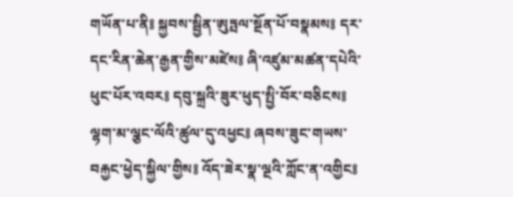གཡོན་པ་ནི༔ སྐྱབས་སྦྱིན་ཨུཏྤལ་སྔོན་པོ་བསྣམས༔ དར་དང་རིན་ཆེན་རྒྱན་གྱིས་མཛེས༔ ཞི་འཛུམ་མཚན་དཔེའི་ཕུང་པོར་འབར༔ དབུ་སྐྲའི་ཟུར་ཕུད་སྤྱི་བོར་བཅིངས༔ ལྷག་མ་ལྕང་ལོའི་ཚུལ་དུ་འཕྱང༔ ཞབས་ཟུང་གཡས་བརྐྱང་ཕྱེད་སྐྱིལ་གྱིས༔ འོད་ཟེར་སྣ་ལྔའི་ཀློང་ན་འགྱིང༔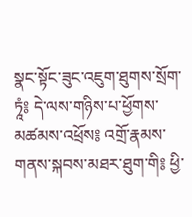སྣང་སྟོང་ཟུང་འཇུག་ཐུགས་སྲོག་ཏཱཾ༔ དེ་ལས་གཉིས་པ་ཕྱོགས་མཚམས་འཕྲོས༔ འགྲོ་རྣམས་གནས་སྐབས་མཐར་ཐུག་གི༔ ཕྱི་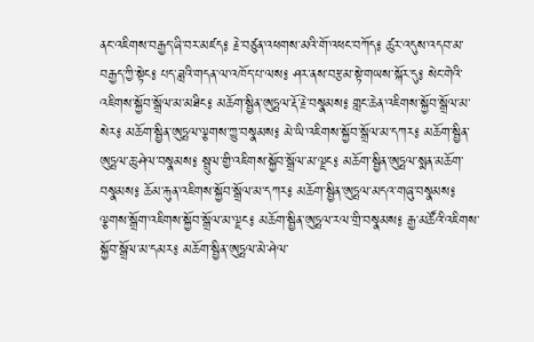ནང་འཇིགས་བརྒྱད་ཞི་བར་མཛད༔ རྗེ་བཙུན་འཕགས་མའི་གོ་འཕང་བཀོད༔ ཚུར་འདུས་འདབ་མ་བརྒྱད་ཀྱི་སྟེང༔ པད་ཟླའི་གདན་ལ་འཁོད་པ་ལས༔ ཤར་ནས་བརྩམ་སྟེ་གཡས་སྐོར་དུ༔ སེང་གེའི་འཇིགས་སྐྱོབ་སྒྲོལ་མ་མཐིང༔ མཆོག་སྦྱིན་ཨུཏྤལ་རྡོ་རྗེ་བསྣམས༔ གླང་ཆེན་འཇིགས་སྐྱོབ་སྒྲོལ་མ་སེར༔ མཆོག་སྦྱིན་ཨུཏྤལ་ལྕགས་ཀྱུ་བསྣམས༔ མེ་ཡི་འཇིགས་སྐྱོབ་སྒྲོལ་མ་དཀར༔ མཆོག་སྦྱིན་ཨུཏྤལ་ཆུ་ཤེལ་བསྣམས༔ སྦྲུལ་གྱི་འཇིགས་སྐྱོབ་སྒྲོལ་མ་ལྗང༔ མཆོག་སྦྱིན་ཨུཏྤལ་སྨན་མཆོག་བསྣམས༔ ཆོམ་རྐུན་འཇིགས་སྐྱོབ་སྒྲོལ་མ་དཀར༔ མཆོག་སྦྱིན་ཨུཏྤལ་མདའ་གཞུ་བསྣམས༔ ལྕགས་སྒྲོག་འཇིགས་སྐྱོབ་སྒྲོལ་མ་ལྗང༔ མཆོག་སྦྱིན་ཨུཏྤལ་རལ་གྲི་བསྣམས༔ རྒྱ་མཚོའི་འཇིགས་སྐྱོབ་སྒྲོལ་མ་དམར༔ མཆོག་སྦྱིན་ཨུཏྤལ་མེ་ཤེལ་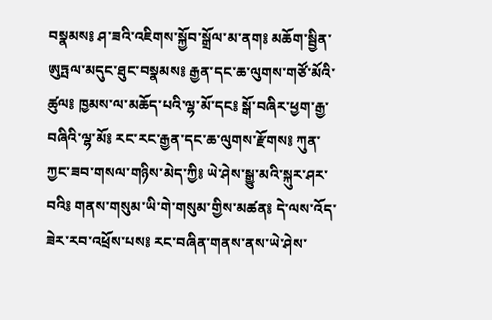བསྣམས༔ ཤ་ཟའི་འཇིགས་སྐྱོབ་སྒྲོལ་མ་ནག༔ མཆོག་སྦྱིན་ཨུཏྤལ་མདུང་ཐུང་བསྣམས༔ རྒྱན་དང་ཆ་ལུགས་གཙོ་མོའི་ཚུལ༔ ཁྱམས་ལ་མཆོད་པའི་ལྷ་མོ་དང༔ སྒོ་བཞིར་ཕྱག་རྒྱ་བཞིའི་ལྷ་མོ༔ རང་རང་རྒྱན་དང་ཆ་ལུགས་རྫོགས༔ ཀུན་ཀྱང་ཟབ་གསལ་གཉིས་མེད་ཀྱི༔ ཡེ་ཤེས་སྒྱུ་མའི་སྐུར་ཤར་བའི༔ གནས་གསུམ་ཡི་གེ་གསུམ་གྱིས་མཚན༔ དེ་ལས་འོད་ཟེར་རབ་འཕྲོས་པས༔ རང་བཞིན་གནས་ནས་ཡེ་ཤེས་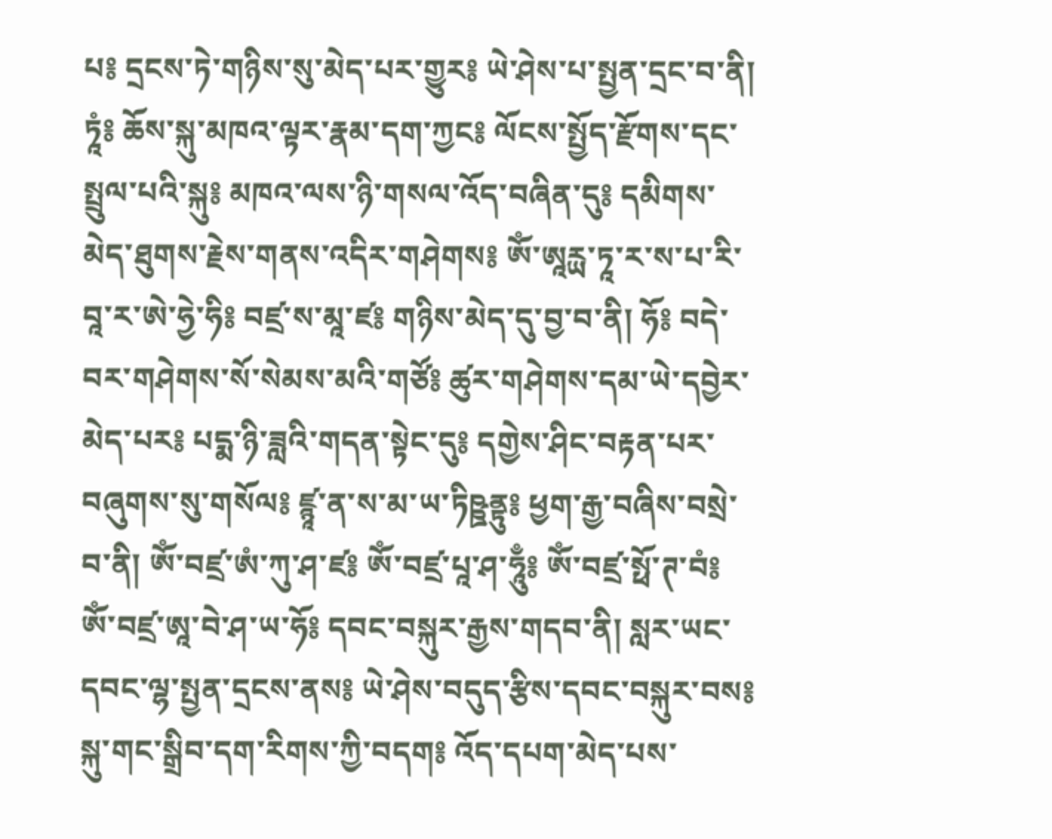པ༔ དྲངས་ཏེ་གཉིས་སུ་མེད་པར་གྱུར༔ ཡེ་ཤེས་པ་སྤྱན་དྲང་བ་ནི། ཏཱཾ༔ ཆོས་སྐུ་མཁའ་ལྟར་རྣམ་དག་ཀྱང༔ ལོངས་སྤྱོད་རྫོགས་དང་སྤྲུལ་པའི་སྐུ༔ མཁའ་ལས་ཉི་གསལ་འོད་བཞིན་དུ༔ དམིགས་མེད་ཐུགས་རྗེས་གནས་འདིར་གཤེགས༔ ཨོཾ་ཨཱརྻ་ཏཱ་ར་ས་པ་རི་བཱ་ར་ཨེ་ཧྱེ་ཧི༔ བཛྲ་ས་མཱ་ཛ༔ གཉིས་མེད་དུ་བྱ་བ་ནི། ཧོ༔ བདེ་བར་གཤེགས་སོ་སེམས་མའི་གཙོ༔ ཚུར་གཤེགས་དམ་ཡེ་དབྱེར་མེད་པར༔ པདྨ་ཉི་ཟླའི་གདན་སྟེང་དུ༔ དགྱེས་ཤིང་བརྟན་པར་བཞུགས་སུ་གསོལ༔ ཛྙཱ་ན་ས་མ་ཡ་ཏིཥྛནྟུ༔ ཕྱག་རྒྱ་བཞིས་བསྲེ་བ་ནི། ཨོཾ་བཛྲ་ཨཾ་ཀུ་ཤ་ཛ༔ ཨོཾ་བཛྲ་པཱ་ཤ་ཧཱུྃ༔ ཨོཾ་བཛྲ་སྥོ་ཊ་བཾ༔ ཨོཾ་བཛྲ་ཨཱ་བེ་ཤ་ཡ་ཧོ༔ དབང་བསྐུར་རྒྱས་གདབ་ནི། སླར་ཡང་དབང་ལྷ་སྤྱན་དྲངས་ནས༔ ཡེ་ཤེས་བདུད་རྩིས་དབང་བསྐུར་བས༔ སྐུ་གང་སྒྲིབ་དག་རིགས་ཀྱི་བདག༔ འོད་དཔག་མེད་པས་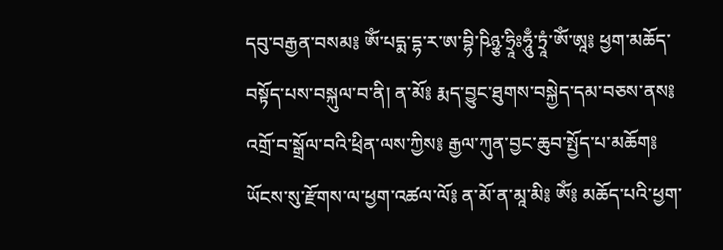དབུ་བརྒྱན་བསམ༔ ཨོཾ་པདྨ་དྷ་ར་ཨ་བྷི་ཥིཉྩ་ཧྲཱིཿཧཱུྃ་ཏྲཱཾ་ཨོཾ་ཨཱ༔ ཕྱག་མཆོད་བསྟོད་པས་བསྐུལ་བ་ནི། ན་མོ༔ རྨད་བྱུང་ཐུགས་བསྐྱེད་དམ་བཅས་ནས༔ འགྲོ་བ་སྒྲོལ་བའི་ཕྲིན་ལས་ཀྱིས༔ རྒྱལ་ཀུན་བྱང་ཆུབ་སྤྱོད་པ་མཆོག༔ ཡོངས་སུ་རྫོགས་ལ་ཕྱག་འཚལ་ལོ༔ ན་མོ་ན་མཱ་མི༔ ཨོཾ༔ མཆོད་པའི་ཕྱག་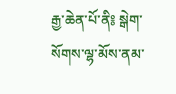རྒྱ་ཆེན་པོ་ནི༔ སྒེག་སོགས་ལྷ་མོས་ནམ་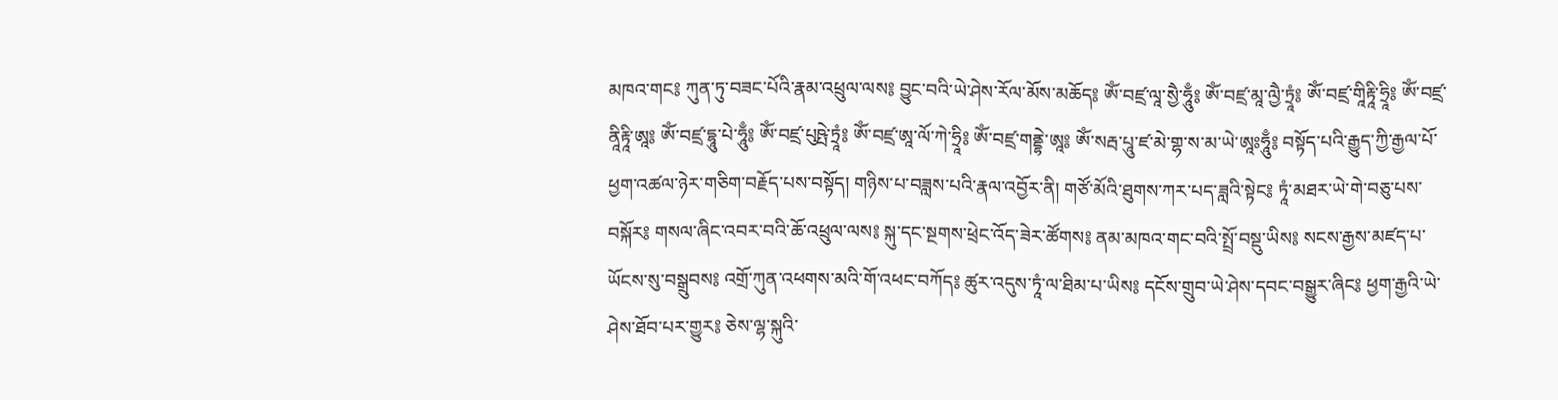མཁའ་གང༔ ཀུན་ཏུ་བཟང་པོའི་རྣམ་འཕྲུལ་ལས༔ བྱུང་བའི་ཡེ་ཤེས་རོལ་མོས་མཆོད༔ ཨོཾ་བཛྲ་ལཱ་སྱཻ་ཧཱུྃ༔ ཨོཾ་བཛྲ་མཱ་ལྱཻ་ཏྲཱཾ༔ ཨོཾ་བཛྲ་གཱིརྟཱི་ཧྲཱི༔ ཨོཾ་བཛྲ་ནཱིརྟཱི་ཨཱ༔ ཨོཾ་བཛྲ་དྷཱུ་པེ་ཧཱུྃ༔ ཨོཾ་བཛྲ་པུཥྤེ་ཏྲཱཾ༔ ཨོཾ་བཛྲ་ཨཱ་ལོ་ཀེ་ཧྲཱི༔ ཨོཾ་བཛྲ་གནྡྷེ་ཨཱ༔ ཨོཾ་སརྦ་པཱུ་ཛ་མེ་གྷ་ས་མ་ཡེ་ཨཱཿཧཱུྃ༔ བསྟོད་པའི་རྒྱུད་ཀྱི་རྒྱལ་པོ་ཕྱག་འཚལ་ཉེར་གཅིག་བརྗོད་པས་བསྟོད། གཉིས་པ་བཟླས་པའི་རྣལ་འབྱོར་ནི། གཙོ་མོའི་ཐུགས་ཀར་པད་ཟླའི་སྟེང༔ ཏཱཾ་མཐར་ཡེ་གེ་བཅུ་པས་བསྐོར༔ གསལ་ཞིང་འབར་བའི་ཆོ་འཕྲུལ་ལས༔ སྐུ་དང་སྔགས་ཕྲེང་འོད་ཟེར་ཚོགས༔ ནམ་མཁའ་གང་བའི་སྤྲོ་བསྡུ་ཡིས༔ སངས་རྒྱས་མཛད་པ་ཡོངས་སུ་བསྒྲུབས༔ འགྲོ་ཀུན་འཕགས་མའི་གོ་འཕང་བཀོད༔ ཚུར་འདུས་ཏཱཾ་ལ་ཐིམ་པ་ཡིས༔ དངོས་གྲུབ་ཡེ་ཤེས་དབང་བསྒྱུར་ཞིང༔ ཕྱག་རྒྱའི་ཡེ་ཤེས་ཐོབ་པར་གྱུར༔ ཅེས་ལྷ་སྐུའི་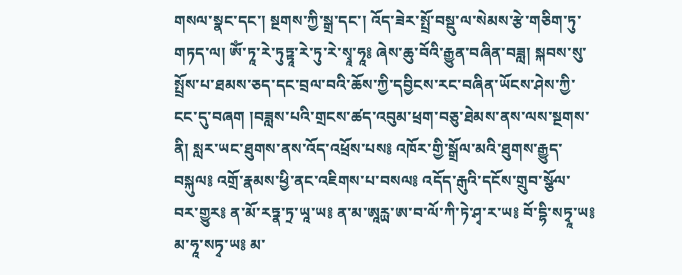གསལ་སྣང་དང་། སྔགས་ཀྱི་སྒྲ་དང་། འོད་ཟེར་སྤྲོ་བསྡུ་ལ་སེམས་རྩེ་གཅིག་ཏུ་གཏད་ལ། ཨོཾ་ཏཱ་རེ་ཏུཏྟཱ་རེ་ཏུ་རེ་སྭཱ་ཧཱ༔ ཞེས་ཆུ་བོའི་རྒྱུན་བཞིན་བཟླ། སྐབས་སུ་སྤྲོས་པ་ཐམས་ཅད་དང་བྲལ་བའི་ཆོས་ཀྱི་དབྱིངས་རང་བཞིན་ཡོངས་ཤེས་ཀྱི་ངང་དུ་བཞག །བཟླས་པའི་གྲངས་ཚད་འབུམ་ཕྲག་བཅུ་ཐེམས་ནས་ལས་སྔགས་ནི། སླར་ཡང་ཐུགས་ནས་འོད་འཕྲོས་པས༔ འཁོར་གྱི་སྒྲོལ་མའི་ཐུགས་རྒྱུད་བསྐུལ༔ འགྲོ་རྣམས་ཕྱི་ནང་འཇིགས་པ་བསལ༔ འདོད་རྒུའི་དངོས་གྲུབ་སྩོལ་བར་གྱུར༔ ན་མོ་རཏྣ་ཏྲ་ཡཱ་ཡ༔ ན་མ་ཨཱརྻ་ཨ་བ་ལོ་ཀི་ཏེ་ཤྭ་ར་ཡ༔ བོ་དྷི་སཏྭཱ་ཡ༔ མ་ཧཱ་སཏྭ་ཡ༔ མ་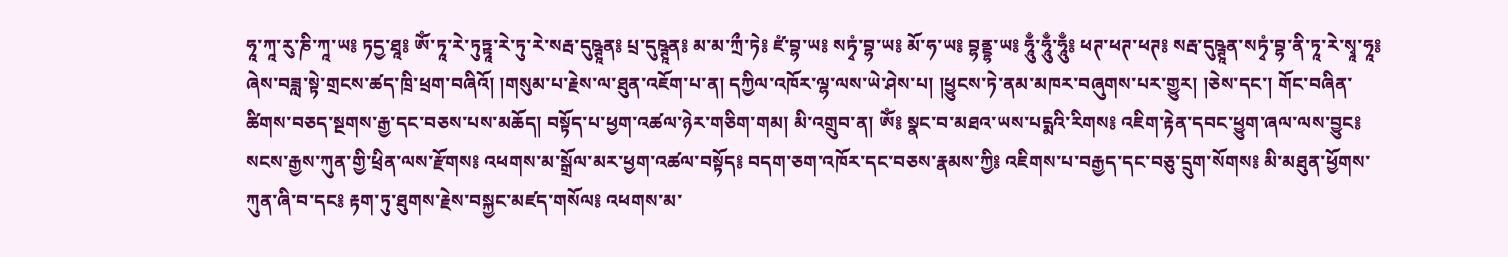ཧཱ་ཀཱ་རུ་ཎི་ཀཱ་ཡ༔ ཏདྱ་ཐཱ༔ ཨོཾ་ཏཱ་རེ་ཏུཏྟཱ་རེ་ཏུ་རེ་སརྦ་དུཥྚཱན༔ པྲ་དུཥྚཱན༔ མ་མ་ཀྲྀ་ཏེ༔ ཛཾ་བྷ་ཡ༔ སཏྭཾ་བྷ་ཡ༔ མོ་ཧ་ཡ༔ བྷནྡྷ་ཡ༔ ཧཱུྃ་ཧཱུྃ་ཧཱུྃ༔ ཕཊ་ཕཊ་ཕཊ༔ སརྦ་དུཥྚཱན་སཏྭཾ་བྷ་ནི་ཏཱ་རེ་སྭཱ་ཧཱ༔ ཞེས་བཟླ་སྟེ་གྲངས་ཚད་ཁྲི་ཕྲག་བཞིའོ། །གསུམ་པ་རྗེས་ལ་ཐུན་འཇོག་པ་ན། དཀྱིལ་འཁོར་ལྷ་ལས་ཡེ་ཤེས་པ། །ཕྱུངས་ཏེ་ནམ་མཁར་བཞུགས་པར་གྱུར། །ཅེས་དང་། གོང་བཞིན་ཚིགས་བཅད་སྔགས་རྒྱ་དང་བཅས་པས་མཆོད། བསྟོད་པ་ཕྱག་འཚལ་ཉེར་གཅིག་གམ། མི་འགྲུབ་ན། ཨོཾ༔ སྣང་བ་མཐའ་ཡས་པདྨའི་རིགས༔ འཇིག་རྟེན་དབང་ཕྱུག་ཞལ་ལས་བྱུང༔ སངས་རྒྱས་ཀུན་གྱི་ཕྲིན་ལས་རྫོགས༔ འཕགས་མ་སྒྲོལ་མར་ཕྱག་འཚལ་བསྟོད༔ བདག་ཅག་འཁོར་དང་བཅས་རྣམས་ཀྱི༔ འཇིགས་པ་བརྒྱད་དང་བཅུ་དྲུག་སོགས༔ མི་མཐུན་ཕྱོགས་ཀུན་ཞི་བ་དང༔ རྟག་ཏུ་ཐུགས་རྗེས་བསྐྱང་མཛད་གསོལ༔ འཕགས་མ་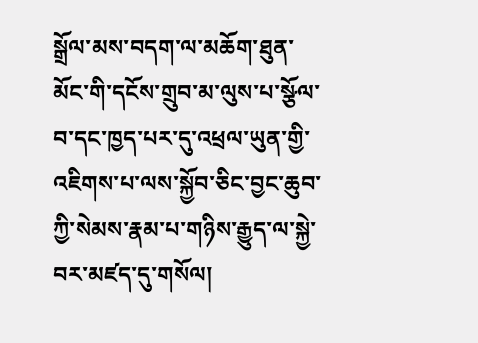སྒྲོལ་མས་བདག་ལ་མཆོག་ཐུན་མོང་གི་དངོས་གྲུབ་མ་ལུས་པ་སྩོལ་བ་དང་ཁྱད་པར་དུ་འཕྲལ་ཡུན་གྱི་འཇིགས་པ་ལས་སྐྱོབ་ཅིང་བྱང་ཆུབ་ཀྱི་སེམས་རྣམ་པ་གཉིས་རྒྱུད་ལ་སྐྱེ་བར་མཛད་དུ་གསོལ།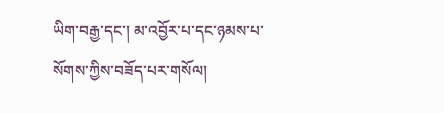ཡིག་བརྒྱ་དང་། མ་འབྱོར་པ་དང་ཉམས་པ་སོགས་ཀྱིས་བཟོད་པར་གསོལ།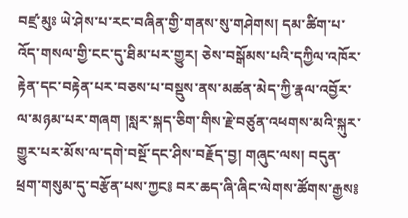བཛྲ་མུཿ ཡེ་ཤེས་པ་རང་བཞིན་གྱི་གནས་སུ་གཤེགས། དམ་ཚིག་པ་འོད་གསལ་གྱི་ངང་དུ་ཐིམ་པར་གྱུར། ཅེས་བསྒོམས་པའི་དཀྱིལ་འཁོར་རྟེན་དང་བརྟེན་པར་བཅས་པ་བསྡུས་ནས་མཚན་མེད་ཀྱི་རྣལ་འབྱོར་ལ་མཉམ་པར་གཞག །སླར་སྐད་ཅིག་གིས་རྗེ་བཙུན་འཕགས་མའི་སྐུར་གྱུར་པར་མོས་ལ་དགེ་བསྔོ་དང་ཤིས་བརྗོད་བྱ། གཞུང་ལས། བདུན་ཕྲག་གསུམ་དུ་བརྩོན་པས་ཀྱང༔ བར་ཆད་ཞི་ཞིང་ལེགས་ཚོགས་རྒྱས༔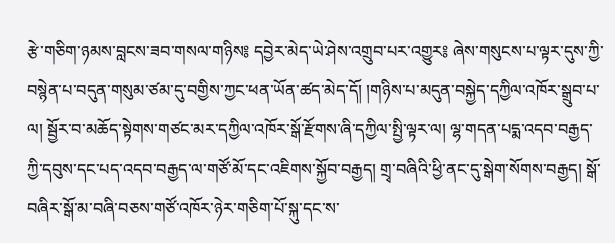རྩེ་གཅིག་ཉམས་བླངས་ཟབ་གསལ་གཉིས༔ དབྱེར་མེད་ཡེ་ཤེས་འགྲུབ་པར་འགྱུར༔ ཞེས་གསུངས་པ་ལྟར་དུས་ཀྱི་བསྙེན་པ་བདུན་གསུམ་ཙམ་དུ་བགྱིས་ཀྱང་ཕན་ཡོན་ཚད་མེད་དོ། །གཉིས་པ་མདུན་བསྐྱེད་དཀྱིལ་འཁོར་སྒྲུབ་པ་ལ། སྦྱོར་བ་མཆོད་སྟེགས་གཙང་མར་དཀྱིལ་འཁོར་སྒོ་རྫོགས་ཞི་དཀྱིལ་སྤྱི་ལྟར་ལ། ལྷ་གདན་པདྨ་འདབ་བརྒྱད་ཀྱི་དབུས་དང་པད་འདབ་བརྒྱད་ལ་གཙོ་མོ་དང་འཇིགས་སྐྱོབ་བརྒྱད། གྲྭ་བཞིའི་ཕྱི་ནང་དུ་སྒེག་སོགས་བརྒྱད། སྒོ་བཞིར་སྒོ་མ་བཞི་བཅས་གཙོ་འཁོར་ཉེར་གཅིག་པོ་སྐུ་དང་ས་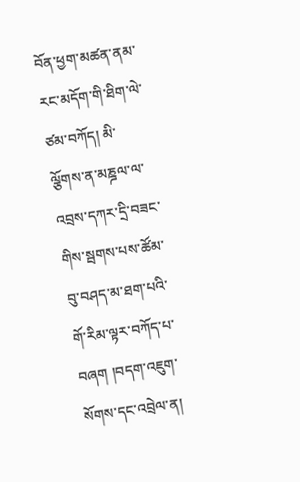བོན་ཕྱག་མཚན་ནམ་རང་མདོག་གི་ཐིག་ལེ་ཙམ་བཀོད། མི་ལྕོགས་ན་མཎྜལ་ལ་འབྲས་དཀར་དྲི་བཟང་གིས་སྦགས་པས་ཚོམ་བུ་བཤད་མ་ཐག་པའི་གོ་རིམ་ལྟར་བཀོད་པ་བཞག །བདག་འཇུག་སོགས་དང་འབྲེལ་ན།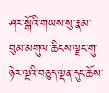ཤར་སྒོའི་གཡས་སུ་རྣམ་བུམ་མགུལ་ཆིངས་ལྗང་གུ་ཉེར་ལྔའི་བཅུད་ལྡན་དུང་ཆོས་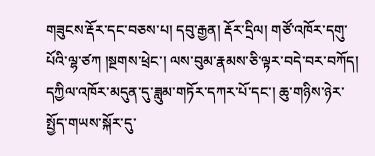གཟུངས་རྡོར་དང་བཅས་པ། དབུ་རྒྱན། རྡོར་དྲིལ། གཙོ་འཁོར་དགུ་པོའི་ལྷ་ཙཀ །སྔགས་ཕྲེང་། ལས་བུམ་རྣམས་ཅི་ལྟར་བདེ་བར་བཀོད། དཀྱིལ་འཁོར་མདུན་དུ་ཟླུམ་གཏོར་དཀར་པོ་དང་། ཆུ་གཉིས་ཉེར་སྤྱོད་གཡས་སྐོར་དུ་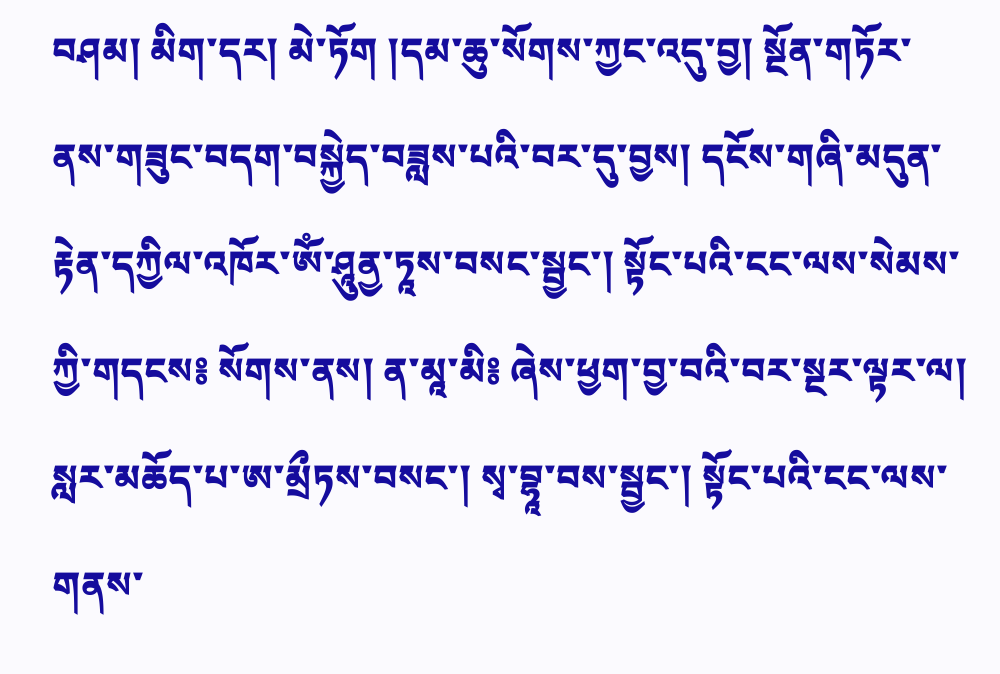བཤམ། མིག་དར། མེ་ཏོག །དམ་ཆུ་སོགས་ཀྱང་འདུ་བྱ། སྔོན་གཏོར་ནས་གཟུང་བདག་བསྐྱེད་བཟླས་པའི་བར་དུ་བྱས། དངོས་གཞི་མདུན་རྟེན་དཀྱིལ་འཁོར་ཨོཾ་ཤཱུནྱ་ཏཱས་བསང་སྦྱང་། སྟོང་པའི་ངང་ལས་སེམས་ཀྱི་གདངས༔ སོགས་ནས། ན་མཱ་མི༔ ཞེས་ཕྱག་བྱ་བའི་བར་སྔར་ལྟར་ལ། སླར་མཆོད་པ་ཨ་མྲྀཏས་བསང་། སྭ་བྷཱ་བས་སྦྱང་། སྟོང་པའི་ངང་ལས་གནས་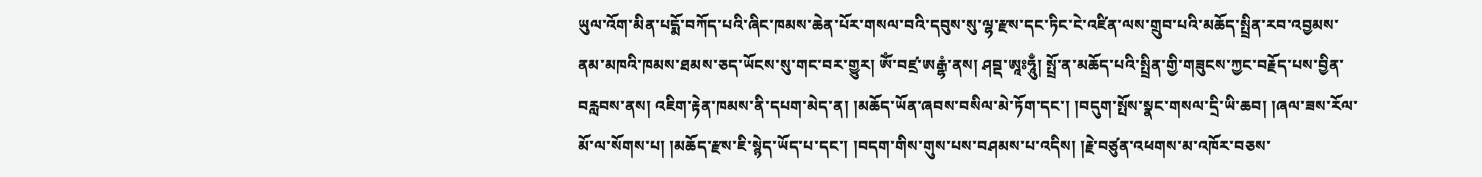ཡུལ་འོག་མིན་པདྨོ་བཀོད་པའི་ཞིང་ཁམས་ཆེན་པོར་གསལ་བའི་དབུས་སུ་ལྷ་རྫས་དང་ཏིང་ངེ་འཛིན་ལས་གྲུབ་པའི་མཆོད་སྤྲིན་རབ་འབྱམས་ནམ་མཁའི་ཁམས་ཐམས་ཅད་ཡོངས་སུ་གང་བར་གྱུར། ཨོཾ་བཛྲ་ཨརྒྷཾ་ནས། ཤབྡ་ཨཱཿཧཱུྃ། སྤྲོ་ན་མཆོད་པའི་སྤྲིན་གྱི་གཟུངས་ཀྱང་བརྗོད་པས་བྱིན་བརླབས་ནས། འཇིག་རྟེན་ཁམས་ནི་དཔག་མེད་ན། །མཆོད་ཡོན་ཞབས་བསིལ་མེ་ཏོག་དང་། །བདུག་སྤོས་སྣང་གསལ་དྲི་ཡི་ཆབ། །ཞལ་ཟས་རོལ་མོ་ལ་སོགས་པ། །མཆོད་རྫས་ཇི་སྙེད་ཡོད་པ་དང་། །བདག་གིས་གུས་པས་བཤམས་པ་འདིས། །རྗེ་བཙུན་འཕགས་མ་འཁོར་བཅས་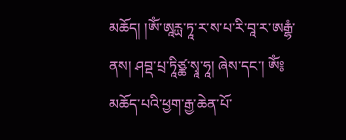མཆོད། །ཨོཾ་ཨཱརྻ་ཏཱ་ར་ས་པ་རི་བཱ་ར་ཨརྒྷཾ་ནས། ཤབྡ་པྲ་ཏཱིཙྪ་སྭཱ་ཧཱ། ཞེས་དང་། ཨོཾ༔ མཆོད་པའི་ཕྱག་རྒྱ་ཆེན་པོ་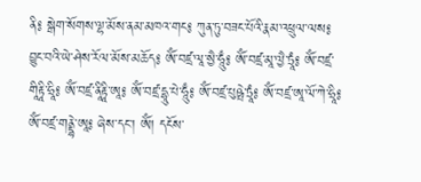ནི༔ སྒེག་སོགས་ལྷ་མོས་ནམ་མཁའ་གང༔ ཀུན་ཏུ་བཟང་པོའི་རྣམ་འཕྲུལ་ལས༔ བྱུང་བའི་ཡེ་ཤེས་རོལ་མོས་མཆོད༔ ཨོཾ་བཛྲ་ལཱ་སྱཻ་ཧཱུྃ༔ ཨོཾ་བཛྲ་མཱ་ལྱཻ་ཏྲཱཾ༔ ཨོཾ་བཛྲ་གཱིརྟཱི་ཧྲཱི༔ ཨོཾ་བཛྲ་ནཱིརྟཱི་ཨཱ༔ ཨོཾ་བཛྲ་དྷཱུ་པེ་ཧཱུྃ༔ ཨོཾ་བཛྲ་པུཥྤེ་ཏྲཱཾ༔ ཨོཾ་བཛྲ་ཨཱ་ལོ་ཀེ་ཧྲཱི༔ ཨོཾ་བཛྲ་གནྡྷེ་ཨཱ༔ ཞེས་དང་། ཨོཾ། དངོས་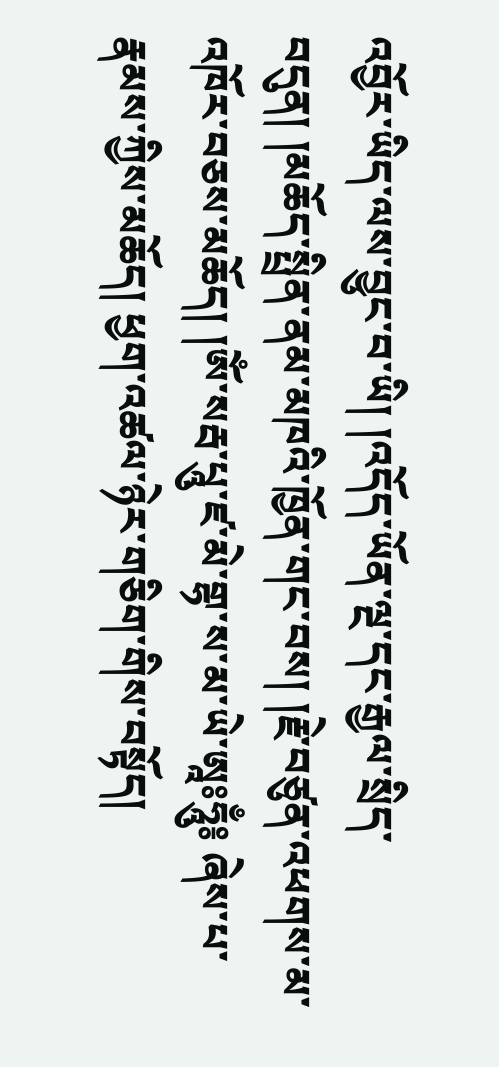འབྱོར་ཡིད་ལས་བྱུང་བ་ཡི། །འདོད་ཡོན་ལྔ་དང་རྒྱལ་སྲིད་བདུན། །མཆོད་སྤྲིན་ནམ་མཁའི་ཁྱོན་གང་བས། །རྗེ་བཙུན་འཕགས་མ་འཁོར་བཅས་མཆོད། །ཨོཾ་སརྦ་པཱུ་ཛ་མེ་གྷ་ས་མ་ཡེ་ཨཱཿཧཱུྃ༔ ཞེས་པ་རྣམས་ཀྱིས་མཆོད། ཕྱག་འཚལ་ཉེར་གཅིག་གིས་བསྟོད།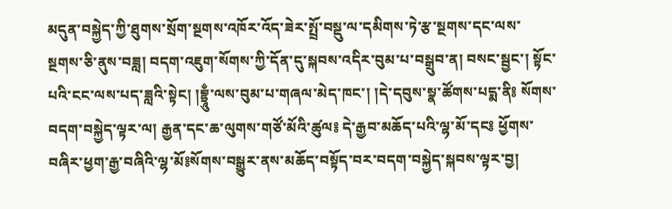མདུན་བསྐྱེད་ཀྱི་ཐུགས་སྲོག་སྔགས་འཁོར་འོད་ཟེར་སྤྲོ་བསྡུ་ལ་དམིགས་ཏེ་རྩ་སྔགས་དང་ལས་སྔགས་ཅི་ནུས་བཟླ། བདག་འཇུག་སོགས་ཀྱི་དོན་དུ་སྐབས་འདིར་བུམ་པ་བསྒྲུབ་ན། བསང་སྦྱང་། སྟོང་པའི་ངང་ལས་པད་ཟླའི་སྟེང། །བྷྲཱུྃ་ལས་བུམ་པ་གཞལ་མེད་ཁང་། །དེ་དབུས་སྣ་ཚོགས་པདྨ་ནི༔ སོགས་བདག་བསྐྱེད་ལྟར་ལ། རྒྱན་དང་ཆ་ལུགས་གཙོ་མོའི་ཚུལ༔ དེ་རྒྱབ་མཆོད་པའི་ལྷ་མོ་དང༔ ཕྱོགས་བཞིར་ཕྱག་རྒྱ་བཞིའི་ལྷ་མོ༔སོགས་བསྒྱུར་ནས་མཆོད་བསྟོད་བར་བདག་བསྐྱེད་སྐབས་ལྟར་བྱ།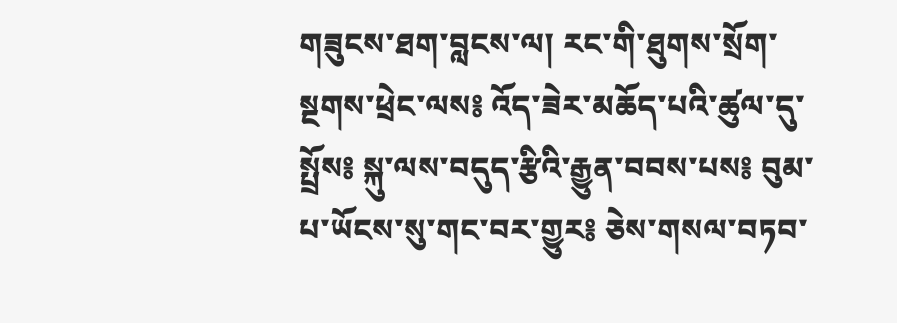གཟུངས་ཐག་བླངས་ལ། རང་གི་ཐུགས་སྲོག་སྔགས་ཕྲེང་ལས༔ འོད་ཟེར་མཆོད་པའི་ཚུལ་དུ་སྤྲོས༔ སྐུ་ལས་བདུད་རྩིའི་རྒྱུན་བབས་པས༔ བུམ་པ་ཡོངས་སུ་གང་བར་གྱུར༔ ཅེས་གསལ་བཏབ་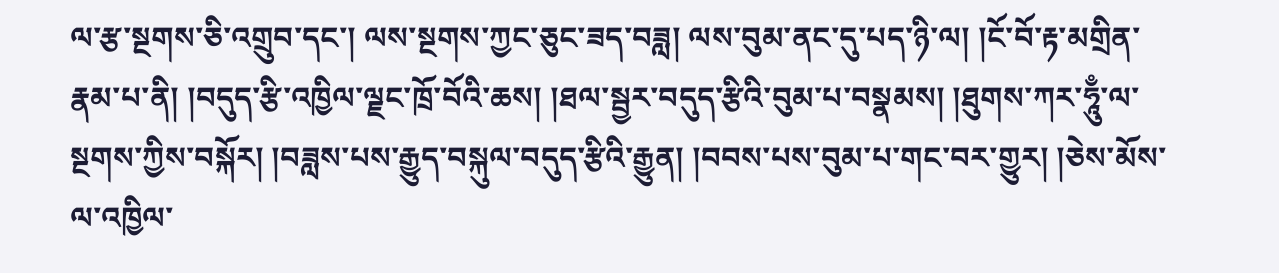ལ་རྩ་སྔགས་ཅི་འགྲུབ་དང་། ལས་སྔགས་ཀྱང་ཅུང་ཟད་བཟླ། ལས་བུམ་ནང་དུ་པད་ཉི་ལ། །ངོ་བོ་རྟ་མགྲིན་རྣམ་པ་ནི། །བདུད་རྩི་འཁྱིལ་ལྗང་ཁྲོ་བོའི་ཆས། །ཐལ་སྦྱར་བདུད་རྩིའི་བུམ་པ་བསྣམས། །ཐུགས་ཀར་ཧཱུྃ་ལ་སྔགས་ཀྱིས་བསྐོར། །བཟླས་པས་རྒྱུད་བསྐུལ་བདུད་རྩིའི་རྒྱུན། །བབས་པས་བུམ་པ་གང་བར་གྱུར། །ཅེས་མོས་ལ་འཁྱིལ་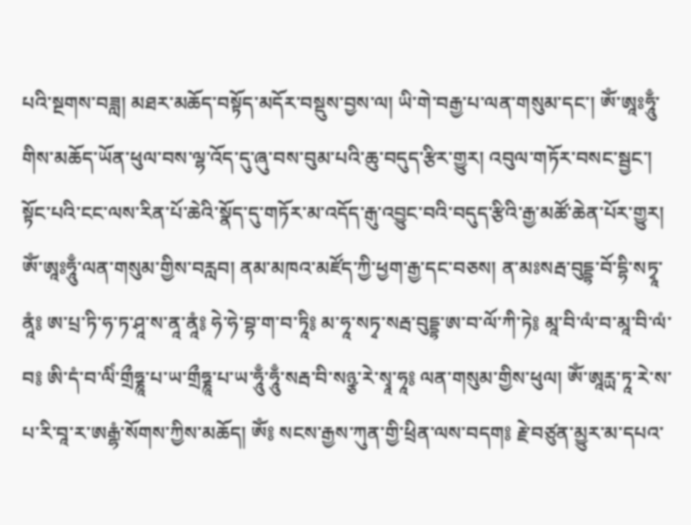པའི་སྔགས་བཟླ། མཐར་མཆོད་བསྟོད་མདོར་བསྡུས་བྱས་ལ། ཡི་གེ་བརྒྱ་པ་ལན་གསུམ་དང་། ཨོཾ་ཨཱཿཧཱུྃ་གིས་མཆོད་ཡོན་ཕུལ་བས་ལྷ་འོད་དུ་ཞུ་བས་བུམ་པའི་ཆུ་བདུད་རྩིར་གྱུར། འབུལ་གཏོར་བསང་སྦྱང་། སྟོང་པའི་ངང་ལས་རིན་པོ་ཆེའི་སྣོད་དུ་གཏོར་མ་འདོད་རྒུ་འབྱུང་བའི་བདུད་རྩིའི་རྒྱ་མཚོ་ཆེན་པོར་གྱུར། ཨོཾ་ཨཱཿཧཱུྃ་ལན་གསུམ་གྱིས་བརླབ། ནམ་མཁའ་མཛོད་ཀྱི་ཕྱག་རྒྱ་དང་བཅས། ན་མཿསརྦ་བུདྡྷ་བོ་དྷི་སཏྭཱ་ནཱཾ༔ ཨ་པྲ་ཏི་ཧ་ཏ་ཤཱ་ས་ནཱ་ནཱཾ༔ ཧེ་ཧེ་བྷ་ག་བ་ཏཱི༔ མ་ཧཱ་སཏྭ་སརྦ་བུདྡྷ་ཨ་བ་ལོ་ཀི་ཏེ༔ མཱ་བི་ལཾ་བ་མཱ་བི་ལཾ་བ༔ ཨི་དཾ་བ་ལིཾ་གྲྀཧྞཱ་པ་ཡ་གྲྀཧྞཱ་པ་ཡ་ཧཱུྃ་ཧཱུྃ་སརྦ་བི་སཉྩ་རེ་སྭཱ་ཧཱ༔ ལན་གསུམ་གྱིས་ཕུལ། ཨོཾ་ཨཱརྻ་ཏཱ་རེ་ས་པ་རི་བཱ་ར་ཨརྒྷཾ་སོགས་ཀྱིས་མཆོད། ཨོཾ༔ སངས་རྒྱས་ཀུན་གྱི་ཕྲིན་ལས་བདག༔ རྗེ་བཙུན་མྱུར་མ་དཔའ་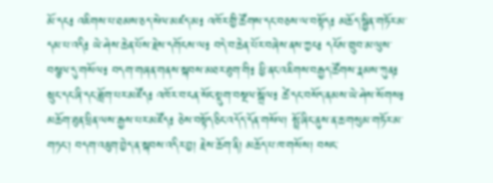མོ་དང༔ འཇིགས་པ་ཐམས་ཅད་སེལ་མཛད་མ༔ འཁོར་གྱི་ཚོགས་དང་བཅས་ལ་བསྟོད༔ མཆོད་སྦྱིན་གཏོར་མ་དམ་པ་འདི༔ ཡེ་ཤེས་ཆེན་པོས་རྗེས་དགོངས་ལ༔ བདེ་བ་ཆེན་པོར་བཞེས་ནས་ཀྱང༔ དངོས་གྲུབ་མ་ལུས་བསྩལ་དུ་གསོལ༔ བདག་གཞན་གནས་སྐབས་མཐར་ཐུག་གི༔ ཕྱི་ནང་འཇིགས་བརྒྱད་ཚོགས་རྣམས་ཀུན༔ སྲུང་དང་ཞི་དང་ཟློག་པར་མཛོད༔ འཁོར་བ་ངན་སོང་སྡུག་བསྔལ་སྒྲོལ༔ ཚེ་དང་བསོད་ནམས་ཡེ་ཤེས་སོགས༔ མཆོག་ཐུན་ཕྲིན་ལས་རྒྱས་པར་མཛོད༔ ཅེས་བསྟོད་ཅིང་འདོད་དོན་གསོལ། སྤྲོ་ཞིང་ནུས་ན་ཆ་གསུམ་གཏོར་མ་གཏང་། བདག་འཇུག་བྱེད་ན་སྐབས་འདིར་བྱ། རྗེས་ཆོག་ནི། མཆོད་པ་ཁ་གསོས། བསང་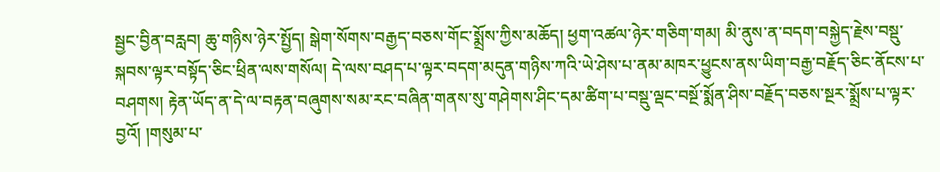སྦྱང་བྱིན་བརླབ། ཆུ་གཉིས་ཉེར་སྤྱོད། སྒེག་སོགས་བརྒྱད་བཅས་གོང་སྨྲོས་ཀྱིས་མཆོད། ཕྱག་འཚལ་ཉེར་གཅིག་གམ། མི་ནུས་ན་བདག་བསྐྱེད་རྗེས་བསྡུ་སྐབས་ལྟར་བསྟོད་ཅིང་ཕྲིན་ལས་གསོལ། དེ་ལས་བཤད་པ་ལྟར་བདག་མདུན་གཉིས་ཀའི་ཡེ་ཤེས་པ་ནམ་མཁར་ཕྱུངས་ནས་ཡིག་བརྒྱ་བརྗོད་ཅིང་ནོངས་པ་བཤགས། རྟེན་ཡོད་ན་དེ་ལ་བརྟན་བཞུགས་སམ་རང་བཞིན་གནས་སུ་གཤེགས་ཤིང་དམ་ཚིག་པ་བསྡུ་ལྡང་བསྔོ་སྨོན་ཤིས་བརྗོད་བཅས་སྔར་སྨྲོས་པ་ལྟར་བྱའོ། །གསུམ་པ་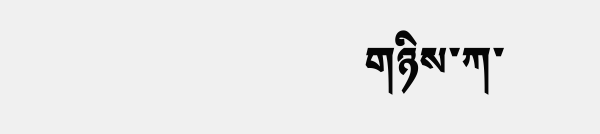གཉིས་ཀ་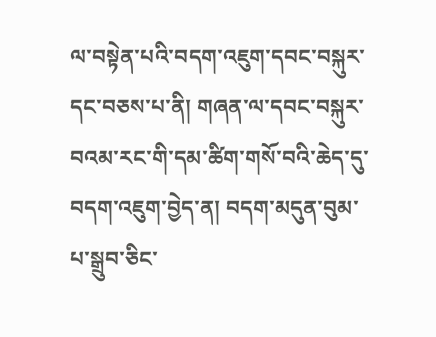ལ་བསྟེན་པའི་བདག་འཇུག་དབང་བསྐུར་དང་བཅས་པ་ནི། གཞན་ལ་དབང་བསྐུར་བའམ་རང་གི་དམ་ཚིག་གསོ་བའི་ཆེད་དུ་བདག་འཇུག་བྱེད་ན། བདག་མདུན་བུམ་པ་སྒྲུབ་ཅིང་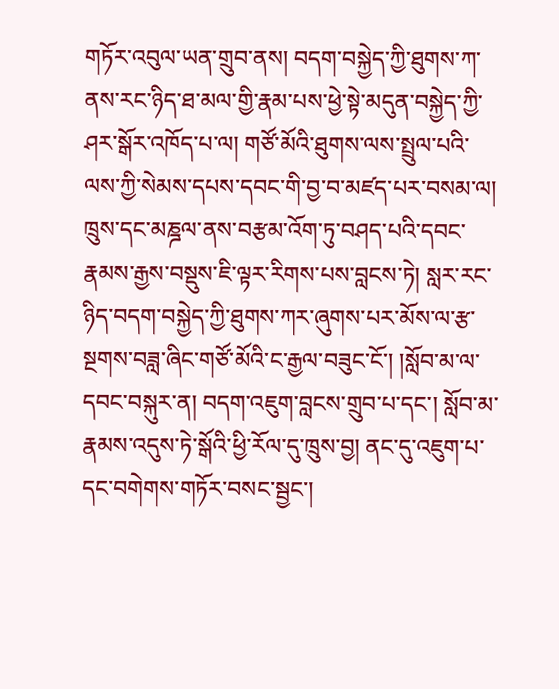གཏོར་འབུལ་ཡན་གྲུབ་ནས། བདག་བསྐྱེད་ཀྱི་ཐུགས་ཀ་ནས་རང་ཉིད་ཐ་མལ་གྱི་རྣམ་པས་ཕྱེ་སྟེ་མདུན་བསྐྱེད་ཀྱི་ཤར་སྒོར་འཁོད་པ་ལ། གཙོ་མོའི་ཐུགས་ལས་སྤྲུལ་པའི་ལས་ཀྱི་སེམས་དཔས་དབང་གི་བྱ་བ་མཛད་པར་བསམ་ལ། ཁྲུས་དང་མཎྜལ་ནས་བརྩམ་འོག་ཏུ་བཤད་པའི་དབང་རྣམས་རྒྱས་བསྡུས་ཇི་ལྟར་རིགས་པས་བླངས་ཏེ། སླར་རང་ཉིད་བདག་བསྐྱེད་ཀྱི་ཐུགས་ཀར་ཞུགས་པར་མོས་ལ་རྩ་སྔགས་བཟླ་ཞིང་གཙོ་མོའི་ང་རྒྱལ་བཟུང་ངོ་། །སློབ་མ་ལ་དབང་བསྐུར་ན། བདག་འཇུག་བླངས་གྲུབ་པ་དང་། སློབ་མ་རྣམས་འདུས་ཏེ་སྒོའི་ཕྱི་རོལ་དུ་ཁྲུས་བྱ། ནང་དུ་འཇུག་པ་དང་བགེགས་གཏོར་བསང་སྦྱང་།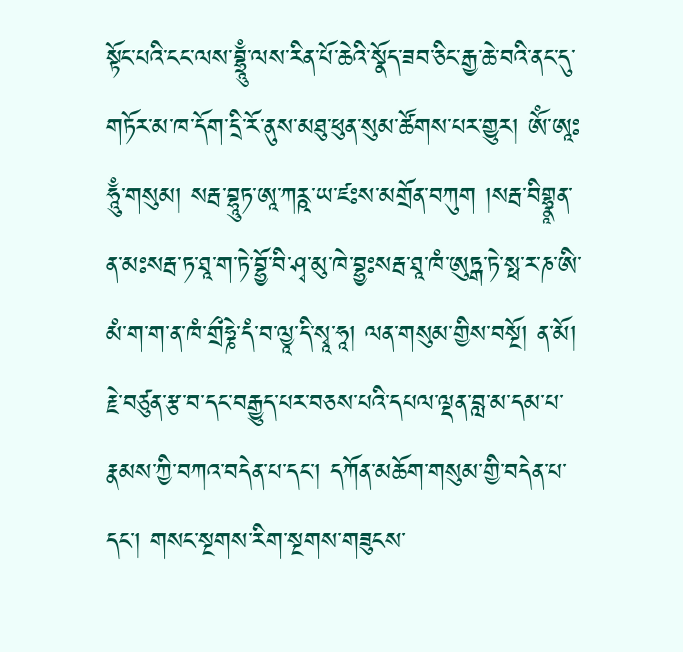སྟོང་པའི་ངང་ལས་བྷྲཱུྃ་ལས་རིན་པོ་ཆེའི་སྣོད་ཟབ་ཅིང་རྒྱ་ཆེ་བའི་ནང་དུ་གཏོར་མ་ཁ་དོག་དྲི་རོ་ནུས་མཐུ་ཕུན་སུམ་ཚོགས་པར་གྱུར། ཨོཾ་ཨཱཿཧཱུྃ་གསུམ། སརྦ་བྷཱུཏ་ཨཱ་ཀརྵ་ཡ་ཛཿས་མགྲོན་བཀུག །སརྦ་བིགྷྣཱན་ན་མཿསརྦ་ཏ་ཐཱ་ག་ཏེ་བྷྱོ་བི་ཤྭ་མུ་ཁེ་བྷྱཿསརྦ་ཐཱ་ཁཾ་ཨུཏྒ་ཏེ་སྥ་ར་ཎ་ཨི་མཾ་ག་ག་ན་ཁཾ་གྲྀཧྞེ་དཾ་བ་ལྱཱ་དི་སྭཱ་ཧཱ། ལན་གསུམ་གྱིས་བསྔོ། ན་མོ། རྗེ་བཙུན་རྩ་བ་དང་བརྒྱུད་པར་བཅས་པའི་དཔལ་ལྡན་བླ་མ་དམ་པ་རྣམས་ཀྱི་བཀའ་བདེན་པ་དང་། དཀོན་མཆོག་གསུམ་གྱི་བདེན་པ་དང་། གསང་སྔགས་རིག་སྔགས་གཟུངས་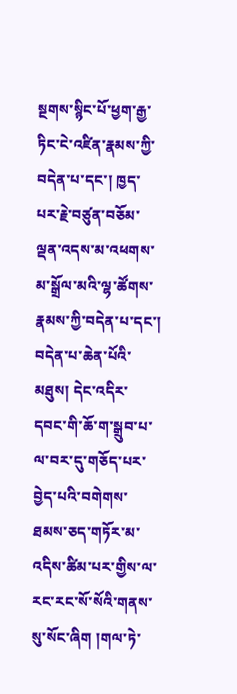སྔགས་སྙིང་པོ་ཕྱག་རྒྱ་ཏིང་ངེ་འཛིན་རྣམས་ཀྱི་བདེན་པ་དང་། ཁྱད་པར་རྗེ་བཙུན་བཅོམ་ལྡན་འདས་མ་འཕགས་མ་སྒྲོལ་མའི་ལྷ་ཚོགས་རྣམས་ཀྱི་བདེན་པ་དང་། བདེན་པ་ཆེན་པོའི་མཐུས། དེང་འདིར་དབང་གི་ཆོ་ག་སྒྲུབ་པ་ལ་བར་དུ་གཅོད་པར་བྱེད་པའི་བགེགས་ཐམས་ཅད་གཏོར་མ་འདིས་ཚིམ་པར་གྱིས་ལ་རང་རང་སོ་སོའི་གནས་སུ་སོང་ཞིག །གལ་ཏེ་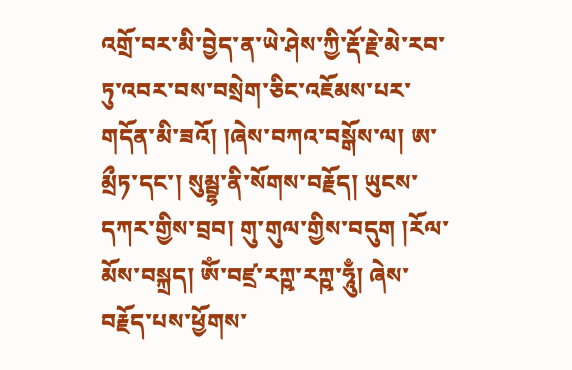འགྲོ་བར་མི་བྱེད་ན་ཡེ་ཤེས་ཀྱི་རྡོ་རྗེ་མེ་རབ་ཏུ་འབར་བས་བསྲེག་ཅིང་འཇོམས་པར་གདོན་མི་ཟའོ། །ཞེས་བཀའ་བསྒོས་ལ། ཨ་མྲྀཏ་དང་། སུམྦྷ་ནི་སོགས་བརྗོད། ཡུངས་དཀར་གྱིས་བྲབ། གུ་གུལ་གྱིས་བདུག །རོལ་མོས་བསྐྲད། ཨོཾ་བཛྲ་རཀྵ་རཀྵ་ཧཱུྃ། ཞེས་བརྗོད་པས་ཕྱོགས་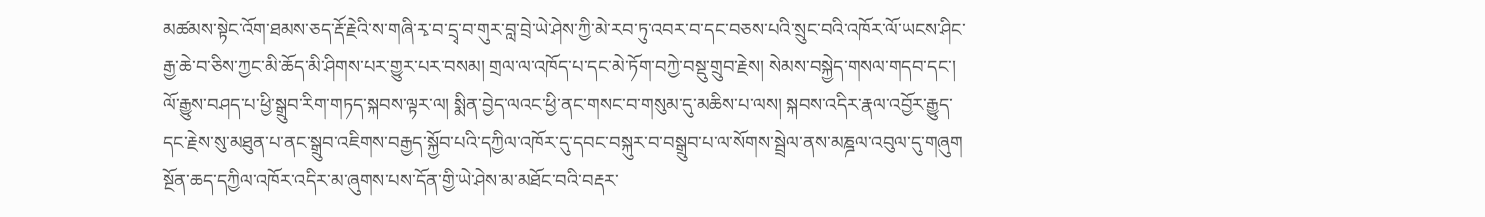མཚམས་སྟེང་འོག་ཐམས་ཅད་རྡོ་རྗེའི་ས་གཞི་རྭ་བ་དྲྭ་བ་གུར་བླ་བྲེ་ཡེ་ཤེས་ཀྱི་མེ་རབ་ཏུ་འབར་བ་དང་བཅས་པའི་སྲུང་བའི་འཁོར་ལོ་ཡངས་ཤིང་རྒྱ་ཆེ་བ་ཅིས་ཀྱང་མི་ཆོད་མི་ཤིགས་པར་གྱུར་པར་བསམ། གྲལ་ལ་འཁོད་པ་དང་མེ་ཏོག་བཀྱེ་བསྡུ་གྲུབ་རྗེས། སེམས་བསྐྱེད་གསལ་གདབ་དང་། ལོ་རྒྱུས་བཤད་པ་ཕྱི་སྒྲུབ་རིག་གཏད་སྐབས་ལྟར་ལ། སྨིན་བྱེད་ལའང་ཕྱི་ནང་གསང་བ་གསུམ་དུ་མཆིས་པ་ལས། སྐབས་འདིར་རྣལ་འབྱོར་རྒྱུད་དང་རྗེས་སུ་མཐུན་པ་ནང་སྒྲུབ་འཇིགས་བརྒྱད་སྐྱོབ་པའི་དཀྱིལ་འཁོར་དུ་དབང་བསྐུར་བ་བསྒྲུབ་པ་ལ་སོགས་སྦྲེལ་ནས་མཎྜལ་འབུལ་དུ་གཞུག སྔོན་ཆད་དཀྱིལ་འཁོར་འདིར་མ་ཞུགས་པས་དོན་གྱི་ཡེ་ཤེས་མ་མཐོང་བའི་བརྡར་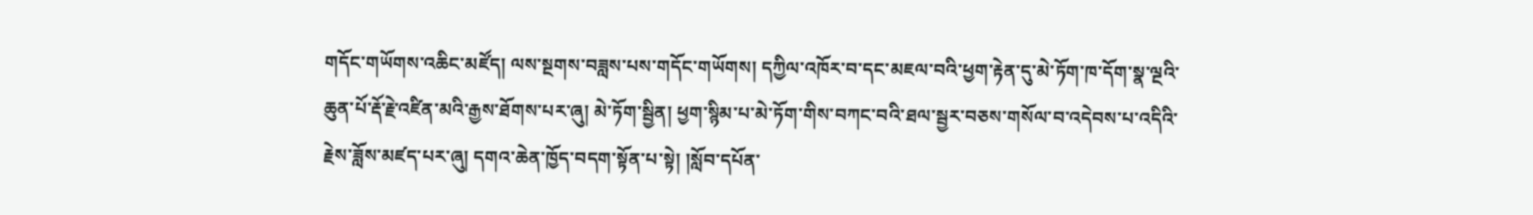གདོང་གཡོགས་འཆིང་མཛོད། ལས་སྔགས་བཟླས་པས་གདོང་གཡོགས། དཀྱིལ་འཁོར་བ་དང་མཇལ་བའི་ཕྱག་རྟེན་དུ་མེ་ཏོག་ཁ་དོག་སྣ་ལྔའི་ཆུན་པོ་རྡོ་རྗེ་འཛིན་མའི་རྒྱས་ཐོགས་པར་ཞུ། མེ་ཏོག་སྦྱིན། ཕྱག་སྙིམ་པ་མེ་ཏོག་གིས་བཀང་བའི་ཐལ་སྦྱར་བཅས་གསོལ་བ་འདེབས་པ་འདིའི་རྗེས་ཟློས་མཛད་པར་ཞུ། དགའ་ཆེན་ཁྱོད་བདག་སྟོན་པ་སྟེ། །སློབ་དཔོན་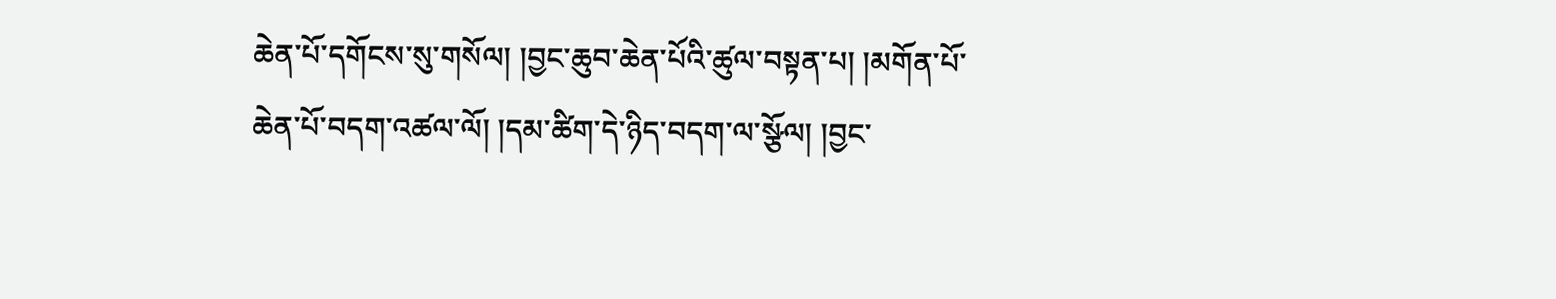ཆེན་པོ་དགོངས་སུ་གསོལ། །བྱང་ཆུབ་ཆེན་པོའི་ཚུལ་བསྟན་པ། །མགོན་པོ་ཆེན་པོ་བདག་འཚལ་ལོ། །དམ་ཚིག་དེ་ཉིད་བདག་ལ་སྩོལ། །བྱང་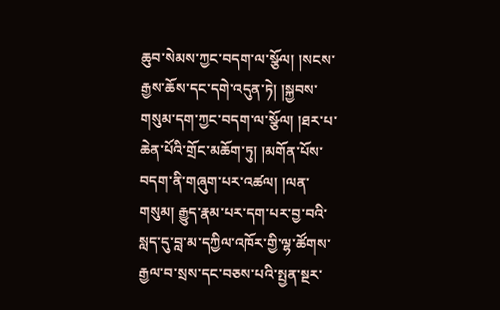ཆུབ་སེམས་ཀྱང་བདག་ལ་སྩོལ། །སངས་རྒྱས་ཆོས་དང་དགེ་འདུན་ཏེ། །སྐྱབས་གསུམ་དག་ཀྱང་བདག་ལ་སྩོལ། །ཐར་པ་ཆེན་པོའི་གྲོང་མཆོག་ཏུ། །མགོན་པོས་བདག་ནི་གཞུག་པར་འཚལ། །ལན་གསུམ། རྒྱུད་རྣམ་པར་དག་པར་བྱ་བའི་སླད་དུ་བླ་མ་དཀྱིལ་འཁོར་གྱི་ལྷ་ཚོགས་རྒྱལ་བ་སྲས་དང་བཅས་པའི་སྤྱན་སྔར་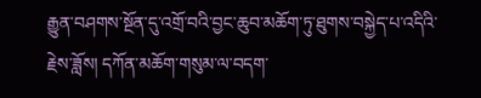རྒྱུན་བཤགས་སྔོན་དུ་འགྲོ་བའི་བྱང་ཆུབ་མཆོག་ཏུ་ཐུགས་བསྐྱེད་པ་འདིའི་རྗེས་ཟློས། དཀོན་མཆོག་གསུམ་ལ་བདག་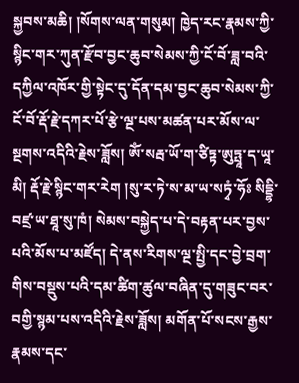སྐྱབས་མཆི། །སོགས་ལན་གསུམ། ཁྱེད་རང་རྣམས་ཀྱི་སྙིང་གར་ཀུན་རྫོབ་བྱང་ཆུབ་སེམས་ཀྱི་ངོ་བོ་ཟླ་བའི་དཀྱིལ་འཁོར་གྱི་སྟེང་དུ་དོན་དམ་བྱང་ཆུབ་སེམས་ཀྱི་ངོ་བོ་རྡོ་རྗེ་དཀར་པོ་རྩེ་ལྔ་པས་མཚན་པར་མོས་ལ་སྔགས་འདིའི་རྗེས་ཟློས། ཨོཾ་སརྦ་ཡོ་ག་ཙིཏྟ་ཨུཏྤཱ་ད་ཡཱ་མི། རྡོ་རྗེ་སྙིང་གར་རེག །སུ་ར་ཏེ་ས་མ་ཡ་སཏྭཾ་ཧོཿ སིདྡྷི་བཛྲ་ཡ་ཐཱ་སུ་ཁཾ། སེམས་བསྐྱེད་པ་དེ་བརྟན་པར་བྱས་པའི་མོས་པ་མཛོད། དེ་ནས་རིགས་ལྔ་སྤྱི་དང་བྱེ་བྲག་གིས་བསྡུས་པའི་དམ་ཚིག་ཚུལ་བཞིན་དུ་གཟུང་བར་བགྱི་སྙམ་པས་འདིའི་རྗེས་ཟློས། མགོན་པོ་སངས་རྒྱས་རྣམས་དང་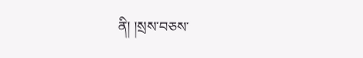ནི། །སྲས་བཅས་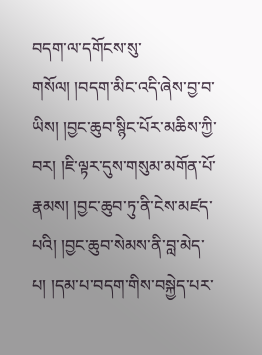བདག་ལ་དགོངས་སུ་གསོལ། །བདག་མིང་འདི་ཞེས་བྱ་བ་ཡིས། །བྱང་ཆུབ་སྙིང་པོར་མཆིས་ཀྱི་བར། །ཇི་ལྟར་དུས་གསུམ་མགོན་པོ་རྣམས། །བྱང་ཆུབ་ཏུ་ནི་ངེས་མཛད་པའི། །བྱང་ཆུབ་སེམས་ནི་བླ་མེད་པ། །དམ་པ་བདག་གིས་བསྐྱེད་པར་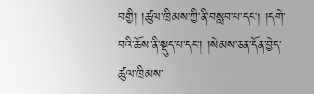བགྱི། །ཚུལ་ཁྲིམས་ཀྱི་ནི་བསླབ་པ་དང། །དགེ་བའི་ཆོས་ནི་སྡུད་པ་དང་། །སེམས་ཅན་དོན་བྱེད་ཚུལ་ཁྲིམས་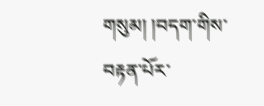གསུམ། །བདག་གིས་བརྟན་པོར་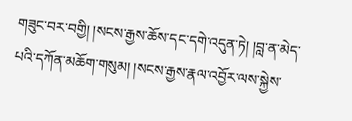གཟུང་བར་བགྱི། །སངས་རྒྱས་ཆོས་དང་དགེ་འདུན་ཏེ། །བླ་ན་མེད་པའི་དཀོན་མཆོག་གསུམ། །སངས་རྒྱས་རྣལ་འབྱོར་ལས་སྐྱེས་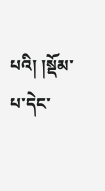པའི། །སྡོམ་པ་དེང་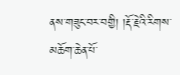ནས་གཟུང་བར་བགྱི། །རྡོ་རྗེའི་རིགས་མཆོག་ཆེན་པོ་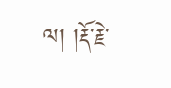ལ། །རྡོ་རྗེ་